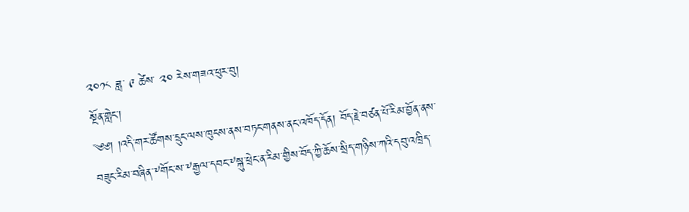༢༠༡༨ ཟླ་ ༩ ཚེས་ ༢༠ རེས་གཟའ་ཕུར་བུ།
སྔོན་གླེང་།
༄༅། །འདི་གར་ཚོགས་དྲུང་ལས་ཁུངས་ནས་བཏང་གནས་ནང་འཁོད་དོན། བོད་རྗེ་བཙན་པོ་རིམ་བྱོན་ནས་བཟུང་རིམ་བཞིན་༸གོང་ས་༸རྒྱལ་དབང་༸སྐུ་ཕྲེང་ན་རིམ་གྱིས་བོད་ཀྱི་ཆོས་སྲིད་གཉིས་ཀའི་དབུ་འཁྲིད་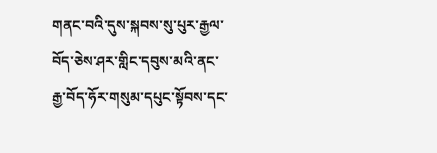གནང་བའི་དུས་སྐབས་སུ་པུར་རྒྱལ་བོད་ཅེས་ཤར་གླིང་དབུས་མའི་ནང་རྒྱ་བོད་ཧོར་གསུམ་དཔུང་སྟོབས་དང་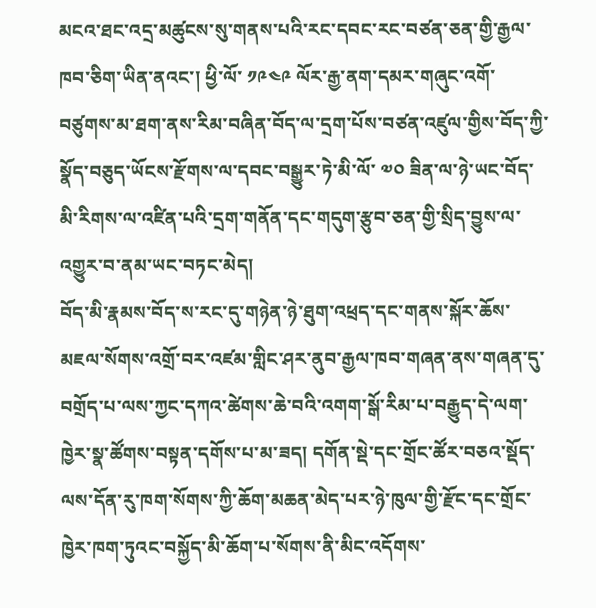མངའ་ཐང་འདྲ་མཚུངས་སུ་གནས་པའི་རང་དབང་རང་བཙན་ཅན་གྱི་རྒྱལ་ཁབ་ཅིག་ཡིན་ནའང་། ཕྱི་ལོ་ ༡༩༤༩ ལོར་རྒྱ་ནག་དམར་གཞུང་འགོ་བཙུགས་མ་ཐག་ནས་རིམ་བཞིན་བོད་ལ་དྲག་པོས་བཙན་འཛུལ་གྱིས་བོད་ཀྱི་སྣོད་བཅུད་ཡོངས་རྫོགས་ལ་དབང་བསྒྱུར་ཏེ་མི་ལོ་ ༧༠ ཟིན་ལ་ཉེ་ཡང་བོད་མི་རིགས་ལ་འཛིན་པའི་དྲག་གནོན་དང་གདུག་རྩུབ་ཅན་གྱི་སྲིད་བྱུས་ལ་འགྱུར་བ་ནམ་ཡང་བཏང་མེད།
བོད་མི་རྣམས་བོད་ས་རང་དུ་གཉེན་ཉེ་ཐུག་འཕྲད་དང་གནས་སྐོར་ཆོས་མཇལ་སོགས་འགྲོ་བར་འཛམ་གླིང་ཤར་ནུབ་རྒྱལ་ཁབ་གཞན་ནས་གཞན་དུ་བགྲོད་པ་ལས་ཀྱང་དཀའ་ཚེགས་ཆེ་བའི་འགག་སྒོ་རིམ་པ་བརྒྱུད་དེ་ལག་ཁྱེར་སྣ་ཚོགས་བསྟན་དགོས་པ་མ་ཟད། དགོན་སྡེ་དང་གྲོང་ཚོར་བཅའ་སྡོད་ལས་དོན་རུ་ཁག་སོགས་ཀྱི་ཆོག་མཆན་མེད་པར་ཉེ་ཁུལ་གྱི་རྫོང་དང་གྲོང་ཁྱེར་ཁག་ཏུའང་བསྐྱོད་མི་ཆོག་པ་སོགས་ནི་མིང་འདོགས་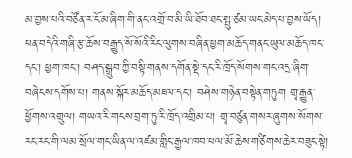མ་བྱས་པའི་བཙོན་ར་ངོ་མ་ཞིག་གི་ནང་འགྲོ་བ་མི་ཡི་ཐོབ་ཐང་སྤུ་ཙམ་ཡང་མེད་པ་བྱས་ཡོད།
ཕན་བདེའི་གཞི་རྩ་ཆོས་བརྒྱུད་སོ་སོའི་རིང་ལུགས་བཞིན་ཕྱག་མཆོད་གནང་ཡུལ་མཆོད་ཁང་དང་། ཕྱག་ཁང་། བཤད་སྒྲུབ་ཀྱི་བསྟི་གནས་དགོན་སྡེ་དང་རི་ཁྲོད་སོགས་གང་འདྲ་ཞིག་བཞེངས་དགོས་པ། གནས་སྐོར་མཆོད་མཇལ་དང་། བཤེས་གཉེན་བསྟེན་གཏུག གྲྭ་རྒྱུན་ཕྱོགས་འགྲུལ། གཡའ་རི་གངས་བྲག་ཏུ་རི་ཁྲོད་འགྲིམ་པ། གྲྭ་བཙུན་གསར་ཞུགས་སོགས་རང་རང་གི་ལམ་སྲོལ་གང་ཡིན་ལ་འཛམ་གླིང་རྒྱལ་ཁབ་ཕལ་མོ་ཆེས་གཙིགས་ཆེར་བཟུང་སྟེ།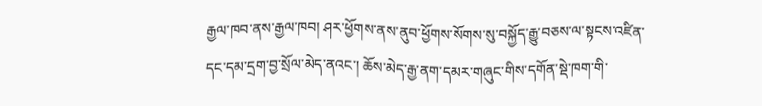རྒྱལ་ཁབ་ནས་རྒྱལ་ཁབ། ཤར་ཕྱོགས་ནས་ནུབ་ཕྱོགས་སོགས་སུ་བསྐྱོད་རྒྱུ་བཅས་ལ་སྟངས་འཛིན་དང་དམ་དྲག་བྱ་སྲོལ་མེད་ནའང་། ཆོས་མེད་རྒྱ་ནག་དམར་གཞུང་གིས་དགོན་སྡེ་ཁག་གི་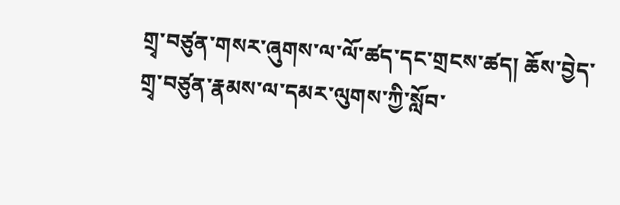གྲྭ་བཙུན་གསར་ཞུགས་ལ་ལོ་ཚད་དང་གྲངས་ཚད། ཆོས་བྱེད་གྲྭ་བཙུན་རྣམས་ལ་དམར་ལུགས་ཀྱི་སློབ་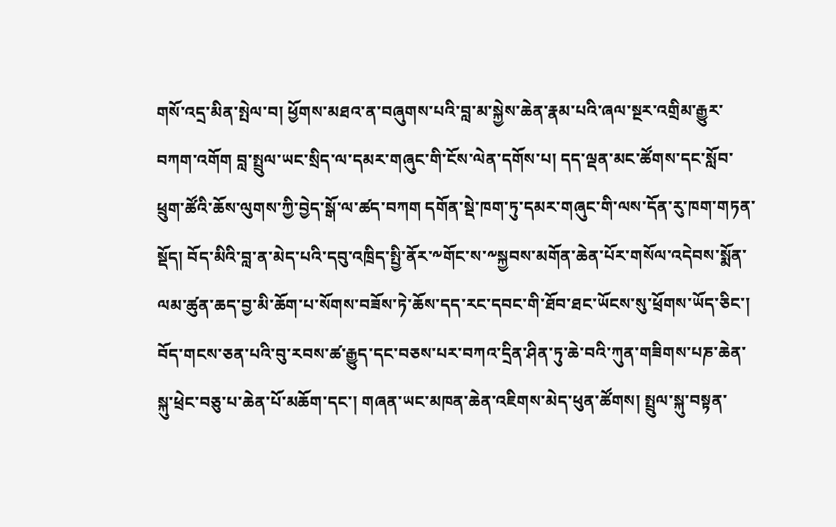གསོ་འདྲ་མིན་སྤེལ་བ། ཕྱོགས་མཐའ་ན་བཞུགས་པའི་བླ་མ་སྐྱེས་ཆེན་རྣམ་པའི་ཞལ་སྔར་འགྲིམ་རྒྱུར་བཀག་འགོག བླ་སྤྲུལ་ཡང་སྲིད་ལ་དམར་གཞུང་གི་ངོས་ལེན་དགོས་པ། དད་ལྡན་མང་ཚོགས་དང་སློབ་ཕྲུག་ཚོའི་ཆོས་ལུགས་ཀྱི་བྱེད་སྒོ་ལ་ཚད་བཀག དགོན་སྡེ་ཁག་ཏུ་དམར་གཞུང་གི་ལས་དོན་རུ་ཁག་གཏན་སྡོད། བོད་མིའི་བླ་ན་མེད་པའི་དབུ་འཁྲིད་སྤྱི་ནོར་༸གོང་ས་༸སྐྱབས་མགོན་ཆེན་པོར་གསོལ་འདེབས་སྨོན་ལམ་ཚུན་ཆད་བྱ་མི་ཆོག་པ་སོགས་བཟོས་ཏེ་ཆོས་དད་རང་དབང་གི་ཐོབ་ཐང་ཡོངས་སུ་ཕྲོགས་ཡོད་ཅིང་། བོད་གངས་ཅན་པའི་བུ་རབས་ཚ་རྒྱུད་དང་བཅས་པར་བཀའ་དྲིན་ཤིན་ཏུ་ཆེ་བའི་ཀུན་གཟིགས་པཎ་ཆེན་སྐུ་ཕྲེང་བཅུ་པ་ཆེན་པོ་མཆོག་དང་། གཞན་ཡང་མཁན་ཆེན་འཇིགས་མེད་ཕུན་ཚོགས། སྤྲུལ་སྐུ་བསྟན་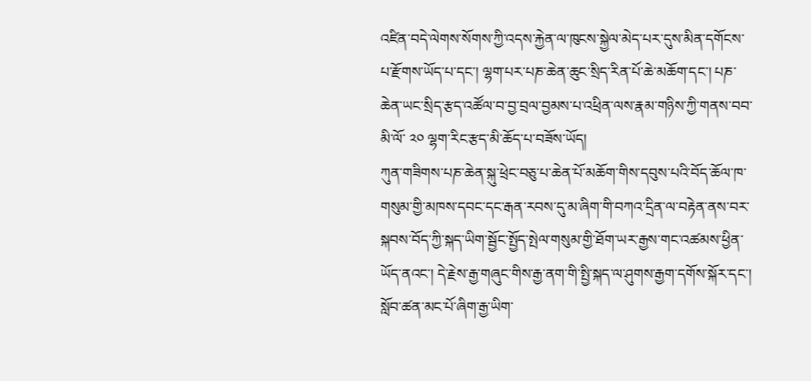འཛིན་བདེ་ལེགས་སོགས་ཀྱི་འདས་རྐྱེན་ལ་ཁུངས་སྐྱེལ་མེད་པར་དུས་མིན་དགོངས་པ་རྫོགས་ཡོད་པ་དང་། ལྷག་པར་པཎ་ཆེན་ཆུང་སྲིད་རིན་པོ་ཆེ་མཆོག་དང་། པཎ་ཆེན་ཡང་སྲིད་རྩད་འཚོལ་བ་བྱ་བྲལ་བྱམས་པ་འཕྲིན་ལས་རྣམ་གཉིས་ཀྱི་གནས་བབ་མི་ལོ་ ༢༠ ལྷག་རིང་རྩད་མི་ཆོད་པ་བཟོས་ཡོད།
ཀུན་གཟིགས་པཎ་ཆེན་སྐུ་ཕྲེང་བཅུ་པ་ཆེན་པོ་མཆོག་གིས་དབུས་པའི་བོད་ཆོལ་ཁ་གསུམ་གྱི་མཁས་དབང་དང་རྒན་རབས་དུ་མ་ཞིག་གི་བཀའ་དྲིན་ལ་བརྟེན་ནས་བར་སྐབས་བོད་ཀྱི་སྐད་ཡིག་སྦྱོང་སྤྱོད་སྤེལ་གསུམ་གྱི་ཐོག་ཡར་རྒྱས་གང་འཚམས་ཕྱིན་ཡོད་ནའང་། དེ་རྗེས་རྒྱ་གཞུང་གིས་རྒྱ་ནག་གི་སྤྱི་སྐད་ལ་ཤུགས་རྒྱག་དགོས་སྐོར་དང་། སློབ་ཚན་མང་པོ་ཞིག་རྒྱ་ཡིག་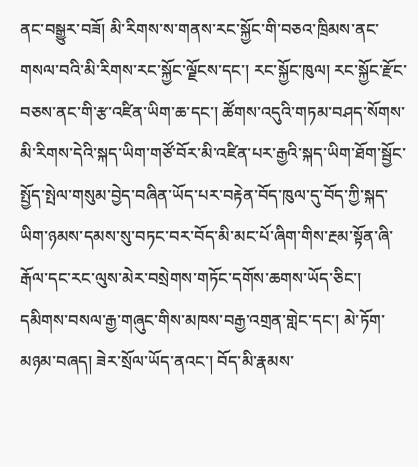ནང་བསྒྱུར་བཟོ། མི་རིགས་ས་གནས་རང་སྐྱོང་གི་བཅའ་ཁྲིམས་ནང་གསལ་བའི་མི་རིགས་རང་སྐྱོང་ལྗོངས་དང་། རང་སྐྱོང་ཁུལ། རང་སྐྱོང་རྫོང་བཅས་ནང་གི་རྩ་འཛིན་ཡིག་ཆ་དང་། ཚོགས་འདུའི་གཏམ་བཤད་སོགས་མི་རིགས་དེའི་སྐད་ཡིག་གཙོ་བོར་མི་འཛིན་པར་རྒྱའི་སྐད་ཡིག་ཐོག་སྦྱོང་སྤྱོད་སྤེལ་གསུམ་བྱེད་བཞིན་ཡོད་པར་བརྟེན་བོད་ཁུལ་དུ་བོད་ཀྱི་སྐད་ཡིག་ཉམས་དམས་སུ་བཏང་བར་བོད་མི་མང་པོ་ཞིག་གིས་རྔམ་སྟོན་ཞི་རྒོལ་དང་རང་ལུས་མེར་བསྲེགས་གཏོང་དགོས་ཆགས་ཡོད་ཅིང་། དམིགས་བསལ་རྒྱ་གཞུང་གིས་མཁས་བརྒྱ་འགྲན་གླེང་དང་། མེ་ཏོག་མཉམ་བཞད། ཟེར་སྲོལ་ཡོད་ནའང་། བོད་མི་རྣམས་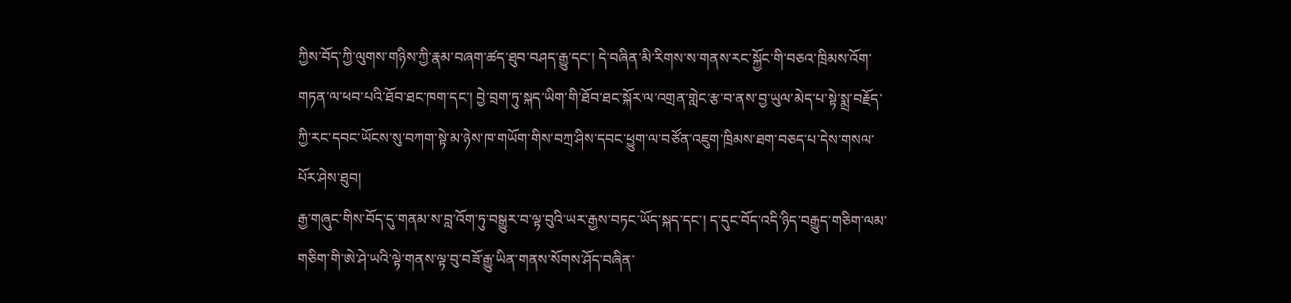ཀྱིས་བོད་ཀྱི་ལུགས་གཉིས་ཀྱི་རྣམ་བཞག་ཚད་ཐུབ་བཤད་རྒྱུ་དང་། དེ་བཞིན་མི་རིགས་ས་གནས་རང་སྐྱོང་གི་བཅའ་ཁྲིམས་འོག་གཏན་ལ་ཕབ་པའི་ཐོབ་ཐང་ཁག་དང་། བྱེ་བྲག་ཏུ་སྐད་ཡིག་གི་ཐོབ་ཐང་སྐོར་ལ་འགྲན་གླེང་རྩ་བ་ནས་བྱ་ཡུལ་མེད་པ་སྟེ་སྨྲ་བརྗོད་ཀྱི་རང་དབང་ཡོངས་སུ་བཀག་སྟེ་མ་ཉེས་ཁ་གཡོག་གིས་བཀྲ་ཤིས་དབང་ཕྱུག་ལ་བཙོན་འཇུག་ཁྲིམས་ཐག་བཅད་པ་དེས་གསལ་པོར་ཤེས་ཐུབ།
རྒྱ་གཞུང་གིས་བོད་དུ་གནམ་ས་བླ་འོག་ཏུ་བསྒྱུར་བ་ལྟ་བུའི་ཡར་རྒྱས་བཏང་ཡོད་སྐད་དང་། ད་དུང་བོད་འདི་ཉིད་བརྒྱུད་གཅིག་ལམ་གཅིག་གི་ཨེ་ཤེ་ཡའི་ལྟེ་གནས་ལྟ་བུ་བཟོ་རྒྱུ་ཡིན་གནས་སོགས་ཤོད་བཞིན་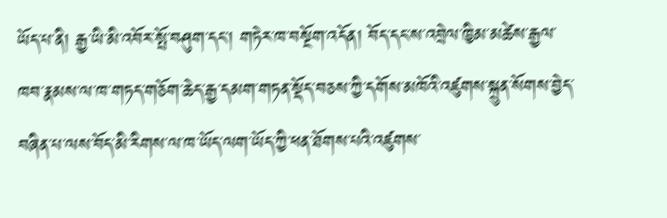ཡོད་པ་ནི། རྒྱ་ཡི་མི་འབོར་སྤོ་བཤུག་དང་། གཏེར་ཁ་བསྔོག་འདོན། བོད་དང་ས་འབྲེལ་ཁྱིམ་མཚེས་རྒྱལ་ཁབ་རྣམས་ལ་ཁ་གཏད་གཅོག་ཆེད་རྒྱ་དམག་གཏན་སྡོད་བཅས་ཀྱི་དགོས་མཁོའི་འཛུགས་སྐྲུན་སོགས་བྱེད་བཞིན་པ་ལས་བོད་མི་རིགས་ལ་ཁ་ཡོད་ལག་ཡོད་ཀྱི་ཕན་ཐོགས་པའི་འཛུགས་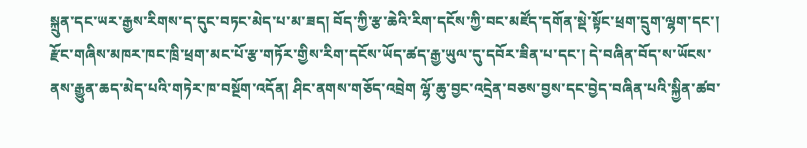སྐྲུན་དང་ཡར་རྒྱས་རིགས་ད་དུང་བཏང་མེད་པ་མ་ཟད། བོད་ཀྱི་རྩ་ཆེའི་རིག་དངོས་ཀྱི་བང་མཛོད་དགོན་སྡེ་སྟོང་ཕྲག་དྲུག་ལྷག་དང་། རྫོང་གཞིས་མཁར་ཁང་ཁྲི་ཕྲག་མང་པོ་རྩ་གཏོར་གྱིས་རིག་དངོས་ཡོད་ཚད་རྒྱ་ཡུལ་དུ་དབོར་ཟིན་པ་དང་། དེ་བཞིན་བོད་ས་ཡོངས་ནས་རྒྱུན་ཆད་མེད་པའི་གཏེར་ཁ་བསྔོག་འདོན། ཤིང་ནགས་གཅོད་འབྲེག ལྷོ་ཆུ་བྱང་འདྲེན་བཅས་བྱས་དང་བྱེད་བཞིན་པའི་སྐྱིན་ཚབ་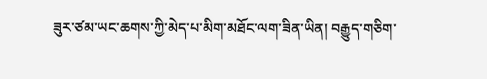ཟུར་ཙམ་ཡང་ཆགས་ཀྱི་མེད་པ་མིག་མཐོང་ལག་ཟིན་ཡིན། བརྒྱུད་གཅིག་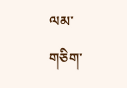ལམ་གཅིག་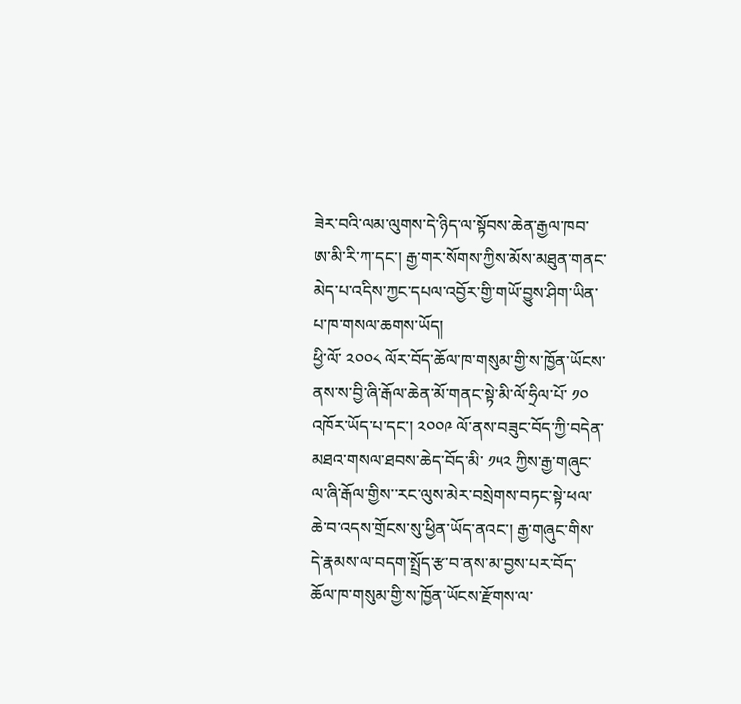ཟེར་བའི་ལམ་ལུགས་དེ་ཉིད་ལ་སྟོབས་ཆེན་རྒྱལ་ཁབ་ཨ་མི་རི་ཀ་དང་། རྒྱ་གར་སོགས་ཀྱིས་མོས་མཐུན་གནང་མེད་པ་འདིས་ཀྱང་དཔལ་འབྱོར་གྱི་གཡོ་བྱུས་ཤིག་ཡིན་པ་ཁ་གསལ་ཆགས་ཡོད།
ཕྱི་ལོ་ ༢༠༠༨ ལོར་བོད་ཆོལ་ཁ་གསུམ་གྱི་ས་ཁྱོན་ཡོངས་ནས་ས་བྱི་ཞི་རྒོལ་ཆེན་མོ་གནང་སྟེ་མི་ལོ་ཧྲིལ་པོ་ ༡༠ འཁོར་ཡོད་པ་དང་། ༢༠༠༩ ལོ་ནས་བཟུང་བོད་ཀྱི་བདེན་མཐའ་གསལ་ཐབས་ཆེད་བོད་མི་ ༡༥༢ ཀྱིས་རྒྱ་གཞུང་ལ་ཞི་རྒོལ་གྱིས་་རང་ལུས་མེར་བསྲེགས་བཏང་སྟེ་ཕལ་ཆེ་བ་འདས་གྲོངས་སུ་ཕྱིན་ཡོད་ནའང་། རྒྱ་གཞུང་གིས་དེ་རྣམས་ལ་བདག་སྤྲོད་རྩ་བ་ནས་མ་བྱས་པར་བོད་ཆོལ་ཁ་གསུམ་གྱི་ས་ཁྱོན་ཡོངས་རྫོགས་ལ་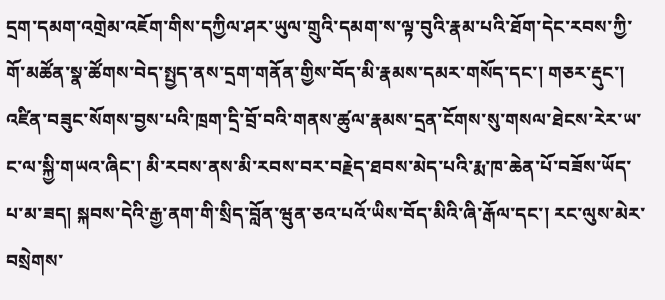དྲག་དམག་འགྲེམ་འཇོག་གིས་དཀྱིལ་ཤར་ཡུལ་གྲུའི་དམག་ས་ལྟ་བུའི་རྣམ་པའི་ཐོག་དེང་རབས་ཀྱི་གོ་མཚོན་སྣ་ཚོགས་བེད་སྤྱད་ནས་དྲག་གནོན་གྱིས་བོད་མི་རྣམས་དམར་གསོད་དང་། གཅར་རྡུང་། འཛིན་བཟུང་སོགས་བྱས་པའི་ཁྲག་དྲི་བྲོ་བའི་གནས་ཚུལ་རྣམས་དྲན་ངོགས་སུ་གསལ་ཐེངས་རེར་ཡ་ང་ལ་སྐྱི་གཡའ་ཞིང་། མི་རབས་ནས་མི་རབས་བར་བརྗེད་ཐབས་མེད་པའི་རྨ་ཁ་ཆེན་པོ་བཟོས་ཡོད་པ་མ་ཟད། སྐབས་དེའི་རྒྱ་ནག་གི་སྲིད་བློན་ཝུན་ཅའ་པའོ་ཡིས་བོད་མིའི་ཞི་རྒོལ་དང་། རང་ལུས་མེར་བསྲེགས་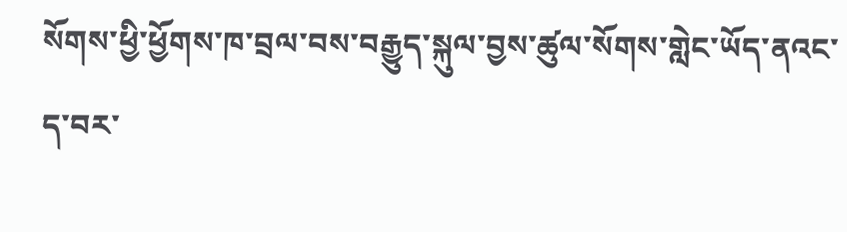སོགས་ཕྱི་ཕྱོགས་ཁ་བྲལ་བས་བརྒྱུད་སྐུལ་བྱས་ཚུལ་སོགས་གླེང་ཡོད་ནའང་ད་བར་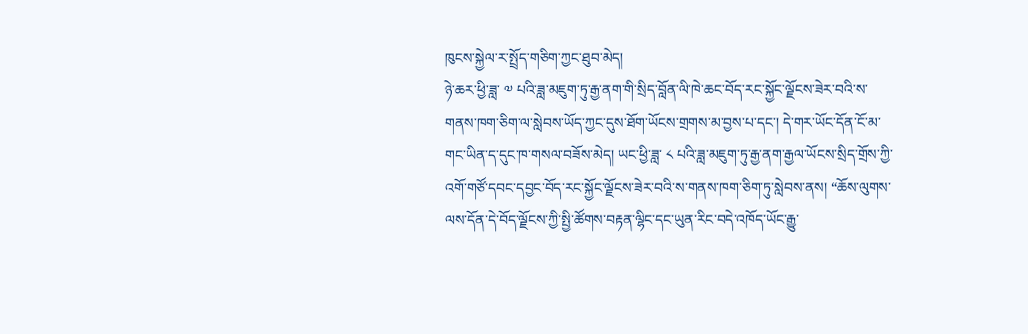ཁུངས་སྐྱེལ་ར་སྤྲོད་གཅིག་ཀྱང་ཐུབ་མེད།
ཉེ་ཆར་ཕྱི་ཟླ་ ༧ པའི་ཟླ་མཇུག་ཏུ་རྒྱ་ནག་གི་སྲིད་བློན་ལི་ཁེ་ཆང་བོད་རང་སྐྱོང་ལྗོངས་ཟེར་བའི་ས་གནས་ཁག་ཅིག་ལ་སླེབས་ཡོད་ཀྱང་དུས་ཐོག་ཡོངས་གྲགས་མ་བྱས་པ་དང་། དེ་གར་ཡོང་དོན་ངོ་མ་གང་ཡིན་ད་དུང་ཁ་གསལ་བཟོས་མེད། ཡང་ཕྱི་ཟླ་ ༨ པའི་ཟླ་མཇུག་ཏུ་རྒྱ་ནག་རྒྱལ་ཡོངས་སྲིད་གྲོས་ཀྱི་འགོ་གཙོ་དབང་དབྱང་བོད་རང་སྐྱོང་ལྗོངས་ཟེར་བའི་ས་གནས་ཁག་ཅིག་ཏུ་སླེབས་ནས། “ཆོས་ལུགས་ལས་དོན་དེ་བོད་ལྗོངས་ཀྱི་སྤྱི་ཚོགས་བརྟན་ལྷིང་དང་ཡུན་རིང་བདེ་འཁོད་ཡོང་རྒྱུ་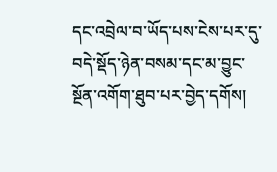དང་འབྲེལ་བ་ཡོད་པས་ངེས་པར་དུ་བདེ་སྡོད་ཉེན་བསམ་དང་མ་བྱུང་སྔོན་འགོག་ཐུབ་པར་བྱེད་དགོས།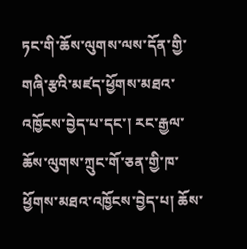ཏང་གི་ཆོས་ལུགས་ལས་དོན་གྱི་གཞི་རྩའི་མཛད་ཕྱོགས་མཐའ་འཁྱོངས་བྱེད་པ་དང་། རང་རྒྱལ་ཆོས་ལུགས་ཀྲུང་གོ་ཅན་གྱི་ཁ་ཕྱོགས་མཐའ་འཁྱོངས་བྱེད་པ། ཆོས་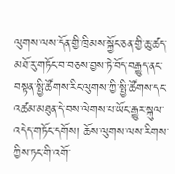ལུགས་ལས་དོན་གྱི་ཁྲིམས་སྐྱོང་ཅན་གྱི་ཆུ་ཚད་མཐོ་རུ་གཏོང་བ་བཅས་བྱས་ཏེ་བོད་བརྒྱུད་ནང་བསྟན་སྤྱི་ཚོགས་རིང་ལུགས་ཀྱི་སྤྱི་ཚོགས་དང་འཚམ་མཐུན་དེ་བས་ལེགས་པ་ཡོང་རྒྱུར་སྐུལ་འདེད་གཏོང་དགོས། ཆོས་ལུགས་ལས་རིགས་ཀྱིས་ཏང་གི་འགོ་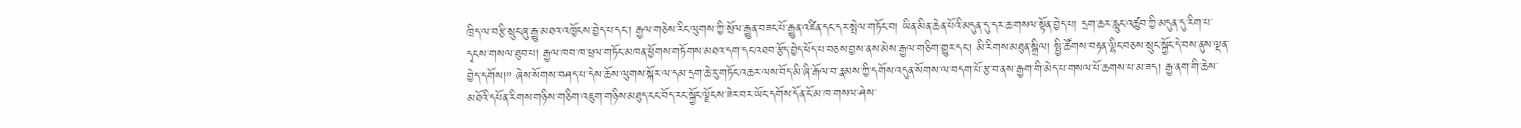ཁྲིད་ལ་བརྩི་སྲུང་ཞུ་རྒྱུ་མཐའ་འཁྱོངས་བྱེད་པ་དང་། རྒྱལ་གཅེས་རིང་ལུགས་ཀྱི་སྲོལ་རྒྱུན་བཟང་པོ་རྒྱུན་འཛིན་དང་དར་སྤེལ་གཏོང་བ། ཡིན་མིན་ཆེན་པོའི་མདུན་དུ་དར་ཆ་གསལ་སྟོན་བྱེད་པ། དྲག་ཆར་རླུང་འཚུབ་ཀྱི་མདུན་དུ་རིག་པ་དྭངས་གསལ་ཐུབ་པ། རྒྱལ་ཁབ་ཁ་ཕྲལ་གཏོང་མཁན་ཕྱོགས་གཏོགས་མཐའ་དག་དང་འཐབ་རྩོད་བྱེད་ཕོད་པ་བཅས་བྱས་ནས་མེས་རྒྱལ་གཅིག་གྱུར་དང་། མི་རིགས་མཐུན་སྒྲིལ། སྤྱི་ཚོགས་བརྟན་ལྷིང་བཅས་སྲུང་སྐྱོང་དེ་བས་ནུས་ལྡན་བྱེད་དགོས།” ཞེས་སོགས་བཤད་པ་དེས་ཆོས་ལུགས་སྐོར་ལ་དམ་དྲག་ཆེ་རུ་གཏོང་འཆར་ལས་བོད་མི་ཞི་རྒོལ་བ་རྣམས་ཀྱི་དགོས་འདུན་སོགས་ལ་བདག་པོ་རྩ་བ་ནས་རྒྱག་གི་མེད་པ་གསལ་པོ་ཆགས་པ་མ་ཟད། རྒྱ་ནག་གི་ཆེས་མཐོའི་དཔོན་རིགས་གཉིས་གཅིག་འཇུག་གཉིས་མཐུད་ངང་བོད་རང་སྐྱོང་ལྗོངས་ཟེར་བར་ཡོང་དགོས་དོན་ངོ་མ་ཁ་གསལ་ཤེས་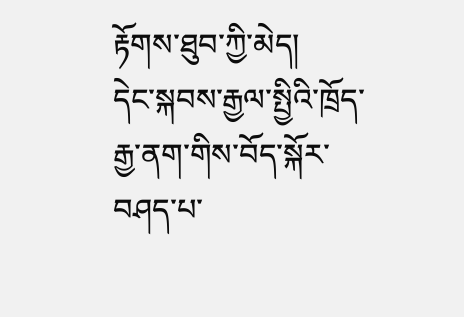རྟོགས་ཐུབ་ཀྱི་མེད།
དེང་སྐབས་རྒྱལ་སྤྱིའི་ཁྲོད་རྒྱ་ནག་གིས་བོད་སྐོར་བཤད་པ་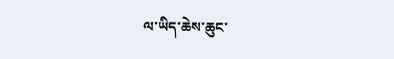ལ་ཡིད་ཆེས་ཆུང་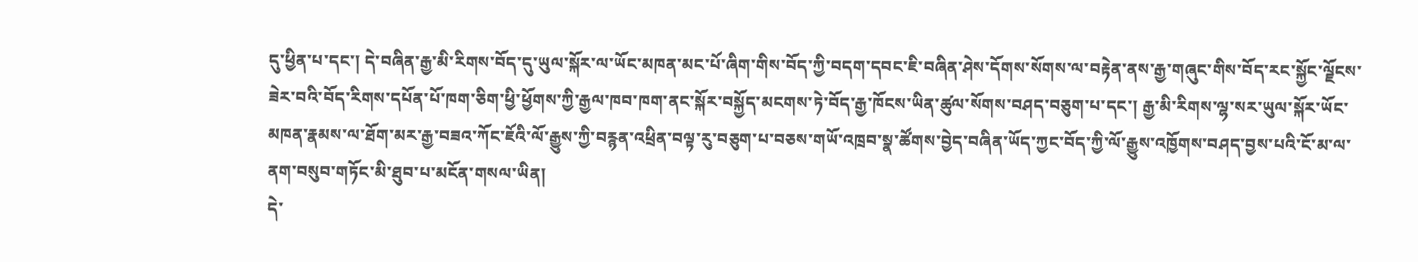དུ་ཕྱིན་པ་དང་། དེ་བཞིན་རྒྱ་མི་རིགས་བོད་དུ་ཡུལ་སྐོར་ལ་ཡོང་མཁན་མང་པོ་ཞིག་གིས་བོད་ཀྱི་བདག་དབང་ཇི་བཞིན་ཤེས་དོགས་སོགས་ལ་བརྟེན་ནས་རྒྱ་གཞུང་གིས་བོད་རང་སྐྱོང་ལྗོངས་ཟེར་བའི་བོད་རིགས་དཔོན་པོ་ཁག་ཅིག་ཕྱི་ཕྱོགས་ཀྱི་རྒྱལ་ཁབ་ཁག་ནང་སྐོར་བསྐྱོད་མངགས་ཏེ་བོད་རྒྱ་ཁོངས་ཡིན་ཚུལ་སོགས་བཤད་བཅུག་པ་དང་། རྒྱ་མི་རིགས་ལྷ་སར་ཡུལ་སྐོར་ཡོང་མཁན་རྣམས་ལ་ཐོག་མར་རྒྱ་བཟའ་ཀོང་ཇོའི་ལོ་རྒྱུས་ཀྱི་བརྙན་འཕྲིན་བལྟ་རུ་བཅུག་པ་བཅས་གཡོ་འཁྲབ་སྣ་ཚོགས་བྱེད་བཞིན་ཡོད་ཀྱང་བོད་ཀྱི་ལོ་རྒྱུས་འཁྱོགས་བཤད་བྱས་པའི་ངོ་མ་ལ་ནག་བསུབ་གཏོང་མི་ཐུབ་པ་མངོན་གསལ་ཡིན།
དེ་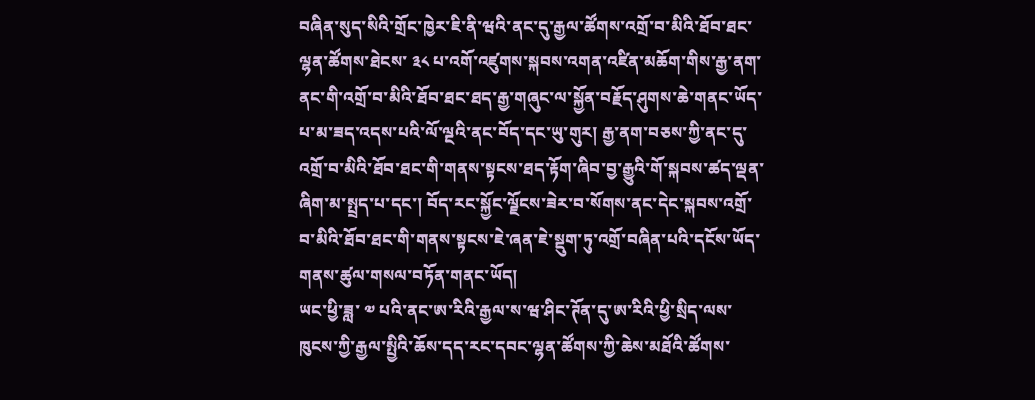བཞིན་སུད་སིའི་གྲོང་ཁྱེར་ཇི་ནི་ཝའི་ནང་དུ་རྒྱལ་ཚོགས་འགྲོ་བ་མིའི་ཐོབ་ཐང་ལྷན་ཚོགས་ཐེངས་ ༣༨ པ་འགོ་འཛུགས་སྐབས་འགན་འཛིན་མཆོག་གིས་རྒྱ་ནག་ནང་གི་འགྲོ་བ་མིའི་ཐོབ་ཐང་ཐད་རྒྱ་གཞུང་ལ་སྐྱོན་བརྗོད་ཤུགས་ཆེ་གནང་ཡོད་པ་མ་ཟད་འདས་པའི་ལོ་ལྔའི་ནང་བོད་དང་ཡུ་གུར། རྒྱ་ནག་བཅས་ཀྱི་ནང་དུ་འགྲོ་བ་མིའི་ཐོབ་ཐང་གི་གནས་སྟངས་ཐད་རྟོག་ཞིབ་བྱ་རྒྱུའི་གོ་སྐབས་ཚད་ལྡན་ཞིག་མ་སྤྲད་པ་དང་། བོད་རང་སྐྱོང་ལྗོངས་ཟེར་བ་སོགས་ནང་དེང་སྐབས་འགྲོ་བ་མིའི་ཐོབ་ཐང་གི་གནས་སྟངས་ཇེ་ཞན་ཇེ་སྡུག་ཏུ་འགྲོ་བཞིན་པའི་དངོས་ཡོད་གནས་ཚུལ་གསལ་བཏོན་གནང་ཡོད།
ཡང་ཕྱི་ཟླ་ ༧ པའི་ནང་ཨ་རིའི་རྒྱལ་ས་ཝ་ཤིང་ཊོན་དུ་ཨ་རིའི་ཕྱི་སྲིད་ལས་ཁུངས་ཀྱི་རྒྱལ་སྤྱིའི་ཆོས་དད་རང་དབང་ལྷན་ཚོགས་ཀྱི་ཆེས་མཐོའི་ཚོགས་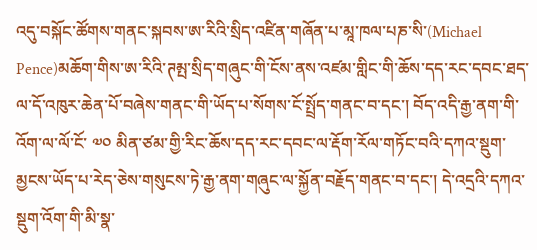འདུ་བསྐོང་ཚོགས་གནང་སྐབས་ཨ་རིའི་སྲིད་འཛིན་གཞོན་པ་མཱ་ཁལ་པཎ་སི་(Michael Pence)མཆོག་གིས་ཨ་རིའི་ཊམྤ་སྲིད་གཞུང་གི་ངོས་ནས་འཛམ་གླིང་གི་ཆོས་དད་རང་དབང་ཐད་ལ་དོ་འཁུར་ཆེན་པོ་བཞེས་གནང་གི་ཡོད་པ་སོགས་ངོ་སྤྲོད་གནང་བ་དང་། བོད་འདི་རྒྱ་ནག་གི་འོག་ལ་ལོ་ངོ་ ༧༠ མིན་ཙམ་གྱི་རིང་ཆོས་དད་རང་དབང་ལ་རྡོག་རོལ་གཏོང་བའི་དཀའ་སྡུག་མྱངས་ཡོད་པ་རེད་ཅེས་གསུངས་ཏེ་རྒྱ་ནག་གཞུང་ལ་སྐྱོན་བརྗོད་གནང་བ་དང་། དེ་འདྲའི་དཀའ་སྡུག་འོག་གི་མི་སྣ་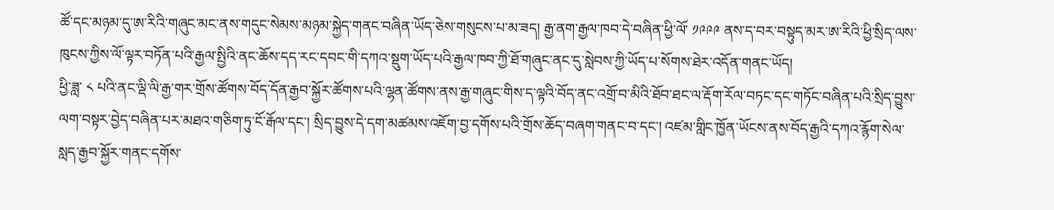ཚོ་དང་མཉམ་དུ་ཨ་རིའི་གཞུང་མང་ནས་གདུང་སེམས་མཉམ་སྐྱེད་གནང་བཞིན་ཡོད་ཅེས་གསུངས་པ་མ་ཟད། རྒྱ་ནག་རྒྱལ་ཁབ་དེ་བཞིན་ཕྱི་ལོ་ ༡༩༩༩ ནས་ད་བར་བསྟུད་མར་ཨ་རིའི་ཕྱི་སྲིད་ལས་ཁུངས་ཀྱིས་ལོ་ལྟར་བཏོན་པའི་རྒྱལ་སྤྱིའི་ནང་ཆོས་དད་རང་དབང་གི་དཀའ་སྡུག་ཡོད་པའི་རྒྱལ་ཁབ་ཀྱི་ཐོ་གཞུང་ནང་དུ་སླེབས་ཀྱི་ཡོད་པ་སོགས་ཐེར་འདོན་གནང་ཡོད།
ཕྱི་ཟླ་ ༨ པའི་ནང་ལྡི་ལི་རྒྱ་གར་གྲོས་ཚོགས་བོད་དོན་རྒྱབ་སྐྱོར་ཚོགས་པའི་ལྷན་ཚོགས་ནས་རྒྱ་གཞུང་གིས་ད་ལྟའི་བོད་ནང་འགྲོ་བ་མིའི་ཐོབ་ཐང་ལ་རྡོག་རོལ་བཏང་དང་གཏོང་བཞིན་པའི་སྲིད་བྱུས་ལག་བསྟར་བྱེད་བཞིན་པར་མཐའ་གཅིག་ཏུ་ངོ་རྒོལ་དང་། སྲིད་བྱུས་དེ་དག་མཚམས་འཇོག་བྱ་དགོས་པའི་གྲོས་ཆོད་བཞག་གནང་བ་དང་། འཛམ་གླིང་ཁྱོན་ཡོངས་ནས་བོད་རྒྱའི་དཀའ་རྙོག་སེལ་སླད་རྒྱབ་སྐྱོར་གནང་དགོས་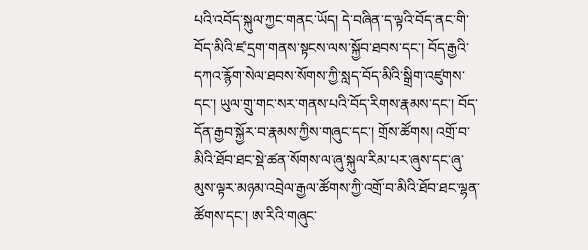པའི་འབོད་སྐུལ་ཀྱང་གནང་ཡོད། དེ་བཞིན་ད་ལྟའི་བོད་ནང་གི་བོད་མིའི་ཛ་དྲག་གནས་སྟངས་ལས་སྐྱོབ་ཐབས་དང་། བོད་རྒྱའི་དཀའ་རྙོག་སེལ་ཐབས་སོགས་ཀྱི་སླད་བོད་མིའི་སྒྲིག་འཛུགས་དང་། ཡུལ་གྲུ་གང་སར་གནས་པའི་བོད་རིགས་རྣམས་དང་། བོད་དོན་རྒྱབ་སྐྱོར་བ་རྣམས་ཀྱིས་གཞུང་དང་། གྲོས་ཚོགས། འགྲོ་བ་མིའི་ཐོབ་ཐང་སྡེ་ཚན་སོགས་ལ་ཞུ་སྐུལ་རིམ་པར་ཞུས་དང་ཞུ་མུས་ལྟར་མཉམ་འབྲེལ་རྒྱལ་ཚོགས་ཀྱི་འགྲོ་བ་མིའི་ཐོབ་ཐང་ལྷན་ཚོགས་དང་། ཨ་རིའི་གཞུང་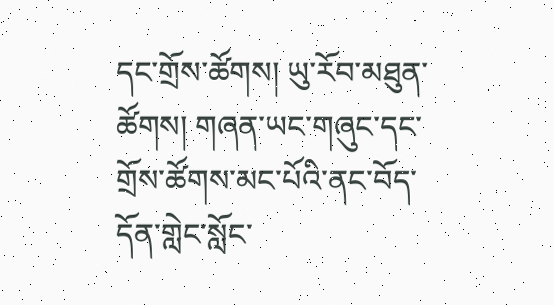དང་གྲོས་ཚོགས། ཡུ་རོབ་མཐུན་ཚོགས། གཞན་ཡང་གཞུང་དང་གྲོས་ཚོགས་མང་པོའི་ནང་བོད་དོན་གླེང་སློང་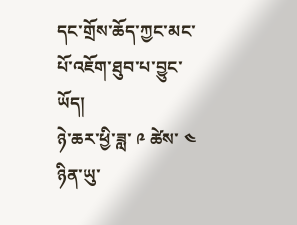དང་གྲོས་ཆོད་ཀྱང་མང་པོ་འཇོག་ཐུབ་པ་བྱུང་ཡོད།
ཉེ་ཆར་ཕྱི་ཟླ་ ༩ ཚེས་ ༤ ཉིན་ཡུ་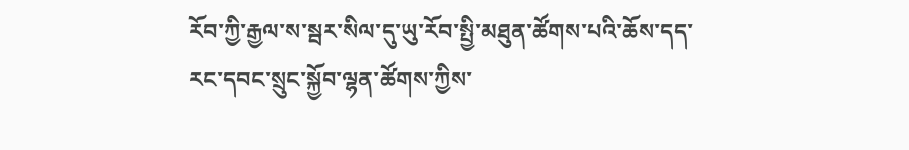རོབ་ཀྱི་རྒྱལ་ས་སྦར་སིལ་དུ་ཡུ་རོབ་སྤྱི་མཐུན་ཚོགས་པའི་ཆོས་དད་རང་དབང་སྲུང་སྐྱོབ་ལྷན་ཚོགས་ཀྱིས་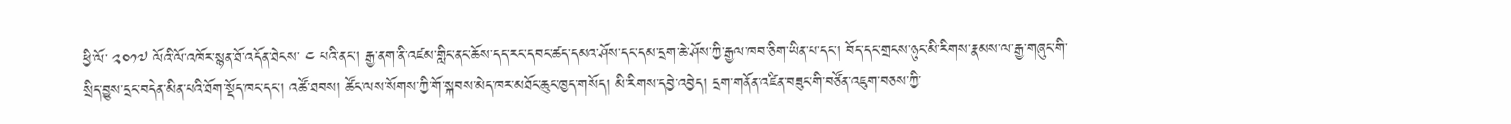ཕྱི་ལོ་ ༢༠༡༧ ལོའི་ལོ་འཁོར་སྙན་ཐོ་འདོན་ཐེངས་ ༤ པའི་ནང་། རྒྱ་ནག་ནི་འཛམ་གླིང་ནང་ཆོས་དད་རང་དབང་ཚད་དམའ་ཤོས་དང་དམ་དྲག་ཆེ་ཤོས་ཀྱི་རྒྱལ་ཁབ་ཅིག་ཡིན་པ་དང་། བོད་དང་གྲངས་ཉུང་མི་རིགས་རྣམས་ལ་རྒྱ་གཞུང་གི་སྲིད་བྱུས་དྲང་བདེན་མིན་པའི་ཐོག་སྡོད་ཁང་དང་། འཚོ་ཐབས། ཚོང་ལས་སོགས་ཀྱི་གོ་སྐབས་མེད་ཁར་མཐོང་ཆུང་ཁྱད་གསོད། མི་རིགས་དབྱེ་འབྱེད། དྲག་གནོན་འཛིན་བཟུང་གི་བཙོན་འཇུག་བཅས་ཀྱི་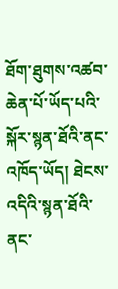ཐོག་ཐུགས་འཚབ་ཆེན་པོ་ཡོད་པའི་སྐོར་སྙན་ཐོའི་ནང་འཁོད་ཡོད། ཐེངས་འདིའི་སྙན་ཐོའི་ནང་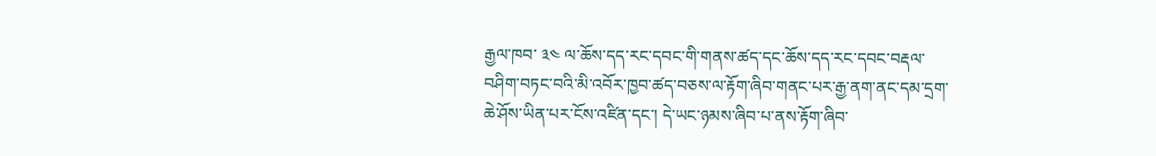རྒྱལ་ཁབ་ ༣༤ ལ་ཆོས་དད་རང་དབང་གི་གནས་ཚད་དང་ཆོས་དད་རང་དབང་བརྡལ་བཤིག་བཏང་བའི་མི་འབོར་ཁྱབ་ཚད་བཅས་ལ་རྟོག་ཞིབ་གནང་པར་རྒྱ་ནག་ནང་དམ་དྲག་ཆེ་ཤོས་ཡིན་པར་ངོས་འཛིན་དང་། དེ་ཡང་ཉམས་ཞིབ་པ་ནས་རྟོག་ཞིབ་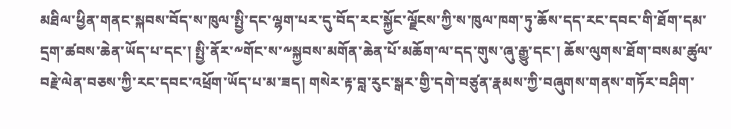མཐིལ་ཕྱིན་གནང་སྐབས་བོད་ས་ཁུལ་སྤྱི་དང་ལྷག་པར་དུ་བོད་རང་སྐྱོང་ལྗོངས་ཀྱི་ས་ཁུལ་ཁག་ཏུ་ཆོས་དད་རང་དབང་གི་ཐོག་དམ་དྲག་ཚབས་ཆེན་ཡོད་པ་དང་། སྤྱི་ནོར་༸གོང་ས་༸སྐྱབས་མགོན་ཆེན་པོ་མཆོག་ལ་དད་གུས་ཞུ་རྒྱུ་དང་། ཆོས་ལུགས་ཐོག་བསམ་ཚུལ་བརྗེ་ལེན་བཅས་ཀྱི་རང་དབང་འཕྲོག་ཡོད་པ་མ་ཟད། གསེར་རྟ་བླ་རུང་སྒར་གྱི་དགེ་བཙུན་རྣམས་ཀྱི་བཞུགས་གནས་གཏོར་བཤིག་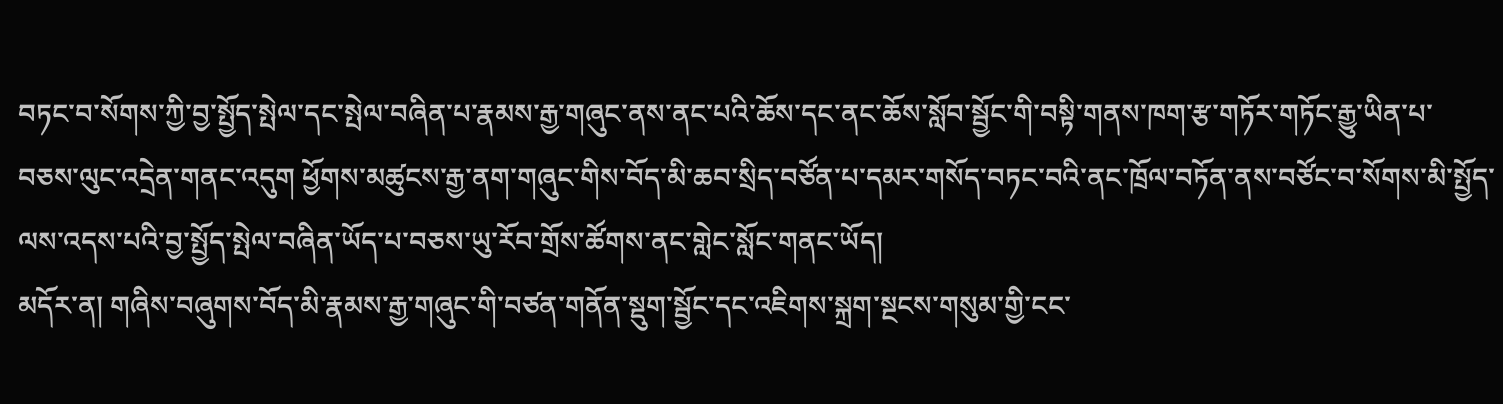བཏང་བ་སོགས་ཀྱི་བྱ་སྤྱོད་སྤེལ་དང་སྤེལ་བཞིན་པ་རྣམས་རྒྱ་གཞུང་ནས་ནང་པའི་ཆོས་དང་ནང་ཆོས་སློབ་སྦྱོང་གི་བསྟི་གནས་ཁག་རྩ་གཏོར་གཏོང་རྒྱུ་ཡིན་པ་བཅས་ལུང་འདྲེན་གནང་འདུག ཕྱོགས་མཚུངས་རྒྱ་ནག་གཞུང་གིས་བོད་མི་ཆབ་སྲིད་བཙོན་པ་དམར་གསོད་བཏང་བའི་ནང་ཁྲོལ་བཏོན་ནས་བཙོང་བ་སོགས་མི་སྤྱོད་ལས་འདས་པའི་བྱ་སྤྱོད་སྤེལ་བཞིན་ཡོད་པ་བཅས་ཡུ་རོབ་གྲོས་ཚོགས་ནང་གླེང་སློང་གནང་ཡོད།
མདོར་ན། གཞིས་བཞུགས་བོད་མི་རྣམས་རྒྱ་གཞུང་གི་བཙན་གནོན་སྡུག་སྦྱོང་དང་འཇིགས་སྐྲག་སྔངས་གསུམ་གྱི་ངང་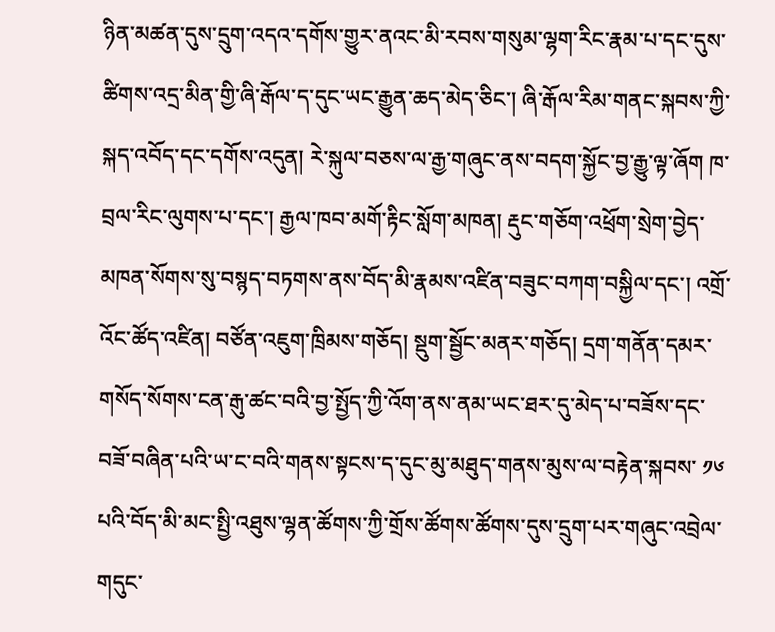ཉིན་མཚན་དུས་དྲུག་འདའ་དགོས་གྱུར་ནའང་མི་རབས་གསུམ་ལྷག་རིང་རྣམ་པ་དང་དུས་ཚིགས་འདྲ་མིན་གྱི་ཞི་རྒོལ་ད་དུང་ཡང་རྒྱུན་ཆད་མེད་ཅིང་། ཞི་རྒོལ་རིམ་གནང་སྐབས་ཀྱི་སྐད་འབོད་དང་དགོས་འདུན། རེ་སྐུལ་བཅས་ལ་རྒྱ་གཞུང་ནས་བདག་སྐྱོང་བྱ་རྒྱུ་ལྟ་ཞོག ཁ་བྲལ་རིང་ལུགས་པ་དང་། རྒྱལ་ཁབ་མགོ་རྟིང་སློག་མཁན། རྡུང་གཅོག་འཕྲོག་སྲེག་བྱེད་མཁན་སོགས་སུ་བསྙད་བཏགས་ནས་བོད་མི་རྣམས་འཛིན་བཟུང་བཀག་བསྐྱིལ་དང་། འགྲོ་འོང་ཚོད་འཛིན། བཙོན་འཇུག་ཁྲིམས་གཅོད། སྡུག་སྦྱོང་མནར་གཅོད། དྲག་གནོན་དམར་གསོད་སོགས་ངན་རྒུ་ཚང་བའི་བྱ་སྤྱོད་ཀྱི་འོག་ནས་ནམ་ཡང་ཐར་དུ་མེད་པ་བཟོས་དང་བཟོ་བཞིན་པའི་ཡ་ང་བའི་གནས་སྟངས་ད་དུང་མུ་མཐུད་གནས་མུས་ལ་བརྟེན་སྐབས་ ༡༦ པའི་བོད་མི་མང་སྤྱི་འཐུས་ལྷན་ཚོགས་ཀྱི་གྲོས་ཚོགས་ཚོགས་དུས་དྲུག་པར་གཞུང་འབྲེལ་གདུང་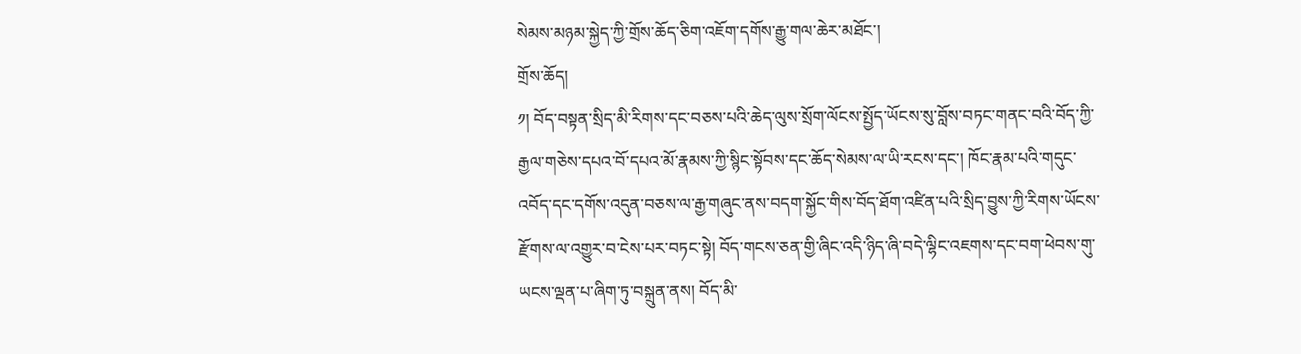སེམས་མཉམ་སྐྱེད་ཀྱི་གྲོས་ཆོད་ཅིག་འཇོག་དགོས་རྒྱུ་གལ་ཆེར་མཐོང་།
གྲོས་ཆོད།
༡། བོད་བསྟན་སྲིད་མི་རིགས་དང་བཅས་པའི་ཆེད་ལུས་སྲོག་ལོངས་སྤྱོད་ཡོངས་སུ་བློས་བཏང་གནང་བའི་བོད་ཀྱི་རྒྱལ་གཅེས་དཔའ་བོ་དཔའ་མོ་རྣམས་ཀྱི་སྙིང་སྟོབས་དང་ཆོད་སེམས་ལ་ཡི་རངས་དང་། ཁོང་རྣམ་པའི་གདུང་འབོད་དང་དགོས་འདུན་བཅས་ལ་རྒྱ་གཞུང་ནས་བདག་སྐྱོང་གིས་བོད་ཐོག་འཛིན་པའི་སྲིད་བྱུས་ཀྱི་རིགས་ཡོངས་རྫོགས་ལ་འགྱུར་བ་ངེས་པར་བཏང་སྟེ། བོད་གངས་ཅན་གྱི་ཞིང་འདི་ཉིད་ཞི་བདེ་ལྷིང་འཇགས་དང་བག་ཕེབས་གུ་ཡངས་ལྡན་པ་ཞིག་ཏུ་བསྐྲུན་ནས། བོད་མི་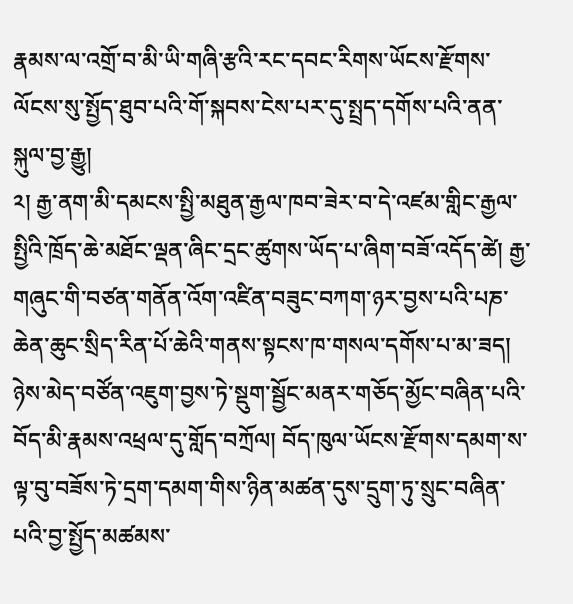རྣམས་ལ་འགྲོ་བ་མི་ཡི་གཞི་རྩའི་རང་དབང་རིགས་ཡོངས་རྫོགས་ལོངས་སུ་སྤྱོད་ཐུབ་པའི་གོ་སྐབས་ངེས་པར་དུ་སྤྲད་དགོས་པའི་ནན་སྐུལ་བྱ་རྒྱུ།
༢། རྒྱ་ནག་མི་དམངས་སྤྱི་མཐུན་རྒྱལ་ཁབ་ཟེར་བ་དེ་འཛམ་གླིང་རྒྱལ་སྤྱིའི་ཁྲོད་ཆེ་མཐོང་ལྡན་ཞིང་དྲང་ཚུགས་ཡོད་པ་ཞིག་བཟོ་འདོད་ཚེ། རྒྱ་གཞུང་གི་བཙན་གནོན་འོག་འཛིན་བཟུང་བཀག་ཉར་བྱས་པའི་པཎ་ཆེན་ཆུང་སྲིད་རིན་པོ་ཆེའི་གནས་སྟངས་ཁ་གསལ་དགོས་པ་མ་ཟད། ཉེས་མེད་བཙོན་འཇུག་བྱས་ཏེ་སྡུག་སྦྱོང་མནར་གཅོད་མྱོང་བཞིན་པའི་བོད་མི་རྣམས་འཕྲལ་དུ་གློད་བཀྲོལ། བོད་ཁུལ་ཡོངས་རྫོགས་དམག་ས་ལྟ་བུ་བཟོས་ཏེ་དྲག་དམག་གིས་ཉིན་མཚན་དུས་དྲུག་ཏུ་སྲུང་བཞིན་པའི་བྱ་སྤྱོད་མཚམས་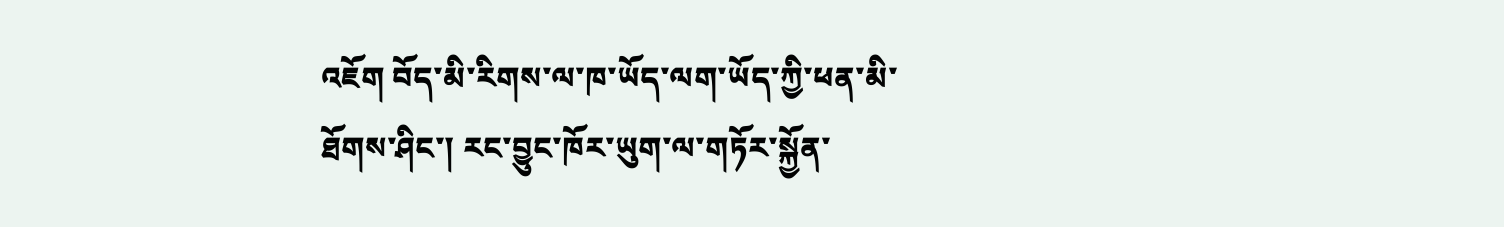འཇོག བོད་མི་རིགས་ལ་ཁ་ཡོད་ལག་ཡོད་ཀྱི་ཕན་མི་ཐོགས་ཤིང་། རང་བྱུང་ཁོར་ཡུག་ལ་གཏོར་སྐྱོན་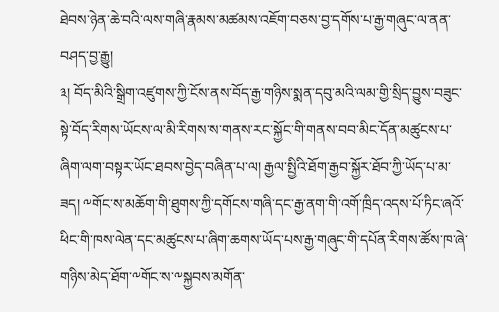ཐེབས་ཉེན་ཆེ་བའི་ལས་གཞི་རྣམས་མཚམས་འཇོག་བཅས་བྱ་དགོས་པ་རྒྱ་གཞུང་ལ་ནན་བཤད་བྱ་རྒྱུ།
༣། བོད་མིའི་སྒྲིག་འཛུགས་ཀྱི་ངོས་ནས་བོད་རྒྱ་གཉིས་སྨན་དབུ་མའི་ལམ་གྱི་སྲིད་བྱུས་བཟུང་སྟེ་བོད་རིགས་ཡོངས་ལ་མི་རིགས་ས་གནས་རང་སྐྱོང་གི་གནས་བབ་མིང་དོན་མཚུངས་པ་ཞིག་ལག་བསྟར་ཡོང་ཐབས་བྱེད་བཞིན་པ་ལ། རྒྱལ་སྤྱིའི་ཐོག་རྒྱབ་སྐྱོར་ཐོབ་ཀྱི་ཡོད་པ་མ་ཟད། ༸གོང་ས་མཆོག་གི་ཐུགས་ཀྱི་དགོངས་གཞི་དང་རྒྱ་ནག་གི་འགོ་ཁྲིད་འདས་པོ་ཏིང་ཞའོ་ཕིང་གི་ཁས་ལེན་དང་མཚུངས་པ་ཞིག་ཆགས་ཡོད་པས་རྒྱ་གཞུང་གི་དཔོན་རིགས་ཚོས་ཁ་ཞེ་གཉིས་མེད་ཐོག་༸གོང་ས་༸སྐྱབས་མགོན་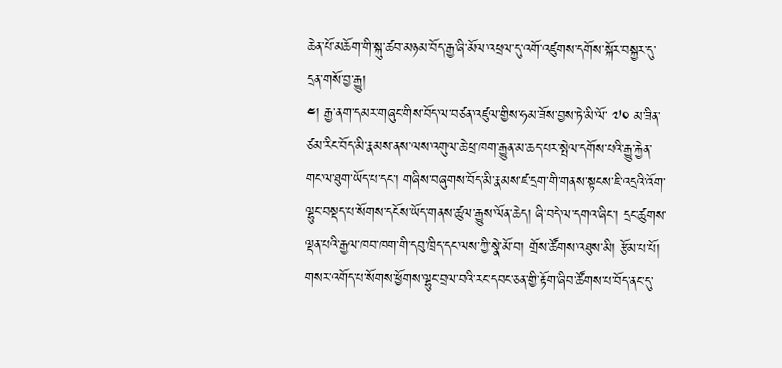ཆེན་པོ་མཆོག་གི་སྐུ་ཚབ་མཉམ་བོད་རྒྱ་ཞི་མོལ་འཕྲལ་དུ་འགོ་འཛུགས་དགོས་སྐོར་བསྐྱར་དུ་དྲན་གསོ་བྱ་རྒྱུ།
༤། རྒྱ་ནག་དམར་གཞུང་གིས་བོད་ལ་བཙན་འཛུལ་གྱིས་ཧམ་ཟོས་བྱས་ཏེ་མི་ལོ་ ༧༠ མ་ཟིན་ཙམ་རིང་བོད་མི་རྣམས་ནས་ལས་འགུལ་ཆེ་ཕྲ་ཁག་རྒྱུན་མ་ཆད་པར་སྤེལ་དགོས་པའི་རྒྱུ་རྐྱེན་གང་ལ་ཐུག་ཡོད་པ་དང་། གཞིས་བཞུགས་བོད་མི་རྣམས་ཛ་དྲག་གི་གནས་སྟངས་ཇི་འདྲའི་འོག་ལྷུང་བསྡད་པ་སོགས་དངོས་ཡོད་གནས་ཚུལ་རྒྱུས་ལོན་ཆེད། ཞི་བདེ་ལ་དགའ་ཞིང་། དྲང་ཚུགས་ལྡན་པའི་རྒྱལ་ཁབ་ཁག་གི་དབུ་ཁྲིད་དང་ལས་ཀྱི་སྣེ་མོ་བ། གྲོས་ཚོགས་འཐུས་མི། རྩོམ་པ་པོ། གསར་འགོད་པ་སོགས་ཕྱོགས་ལྷུང་བྲལ་བའི་རང་དབང་ཅན་གྱི་རྟོག་ཞིབ་ཚོགས་པ་བོད་ནང་དུ་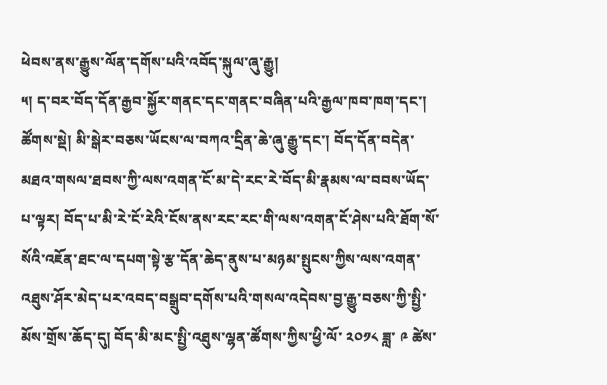ཕེབས་ནས་རྒྱུས་ལོན་དགོས་པའི་འབོད་སྐུལ་ཞུ་རྒྱུ།
༥། ད་བར་བོད་དོན་རྒྱབ་སྐྱོར་གནང་དང་གནང་བཞིན་པའི་རྒྱལ་ཁབ་ཁག་དང་། ཚོགས་སྡེ། མི་སྒེར་བཅས་ཡོངས་ལ་བཀའ་དྲིན་ཆེ་ཞུ་རྒྱུ་དང་། བོད་དོན་བདེན་མཐའ་གསལ་ཐབས་ཀྱི་ལས་འགན་ངོ་མ་དེ་རང་རེ་བོད་མི་རྣམས་ལ་བབས་ཡོད་པ་ལྟར། བོད་པ་མི་རེ་ངོ་རེའི་ངོས་ནས་རང་རང་གི་ལས་འགན་ངོ་ཤེས་པའི་ཐོག་སོ་སོའི་འཇོན་ཐང་ལ་དཔག་སྟེ་རྩ་དོན་ཆེད་ནུས་པ་མཉམ་སྤུངས་ཀྱིས་ལས་འགན་འཐུས་ཤོར་མེད་པར་འབད་བསྒྲུབ་དགོས་པའི་གསལ་འདེབས་བྱ་རྒྱུ་བཅས་ཀྱི་སྤྱི་མོས་གྲོས་ཆོད་དུ། བོད་མི་མང་སྤྱི་འཐུས་ལྷན་ཚོགས་ཀྱིས་ཕྱི་ལོ་ ༢༠༡༨ ཟླ་ ༩ ཚེས་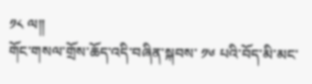༡༨ ལ།།
གོང་གསལ་གྲོས་ཆོད་འདི་བཞིན་སྐབས་ ༡༦ པའི་བོད་མི་མང་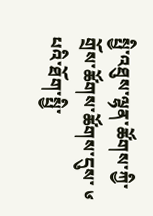སྤྱི་འཐུས་ལྷན་ཚོགས་ཀྱི་གྲོས་ཚོགས་ཚོགས་དུས་ ༦ པའི་ཐོག་སྤྱི་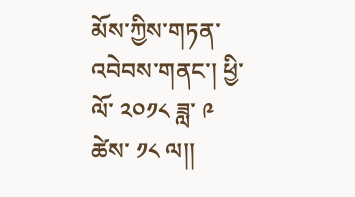མོས་ཀྱིས་གཏན་འབེབས་གནང་། ཕྱི་ལོ་ ༢༠༡༨ ཟླ་ ༩ ཚེས་ ༡༨ ལ།།